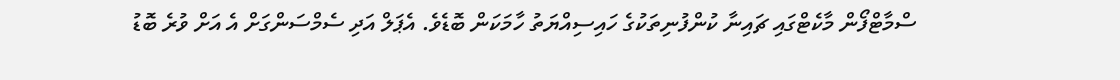ސްމާޓްފޯން މާކެޓްގައި ޗައިނާ ކުންފުނިތަކުގެ ހައިސިއްޔަތު ހާމަކަން ބޮޑެވެ. އެޕަލް އަދި ސެމްސަންގަށް އެ އަށް ވުރެ ބޮޑު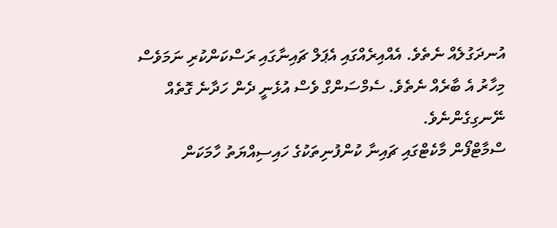އުނދަގުލެއް ނެތެވެ. އެއްއިރެއްގައި އެޕަލް ޗައިނާގައި ރަސްކަންކުރި ނަމަވެސް މިހާރު އެ ބާރެއް ނެތެވެ. ސެމްސަންގް ވެސް އުޅެނީ ދެން ހަދާނެ ގޮތެއް ނޭނގިގެންނެވެ.
ސްމާޓްފޯން މާކެޓްގައި ޗައިނާ ކުންފުނިތަކުގެ ހައިސިއްޔަތު ހާމަކަން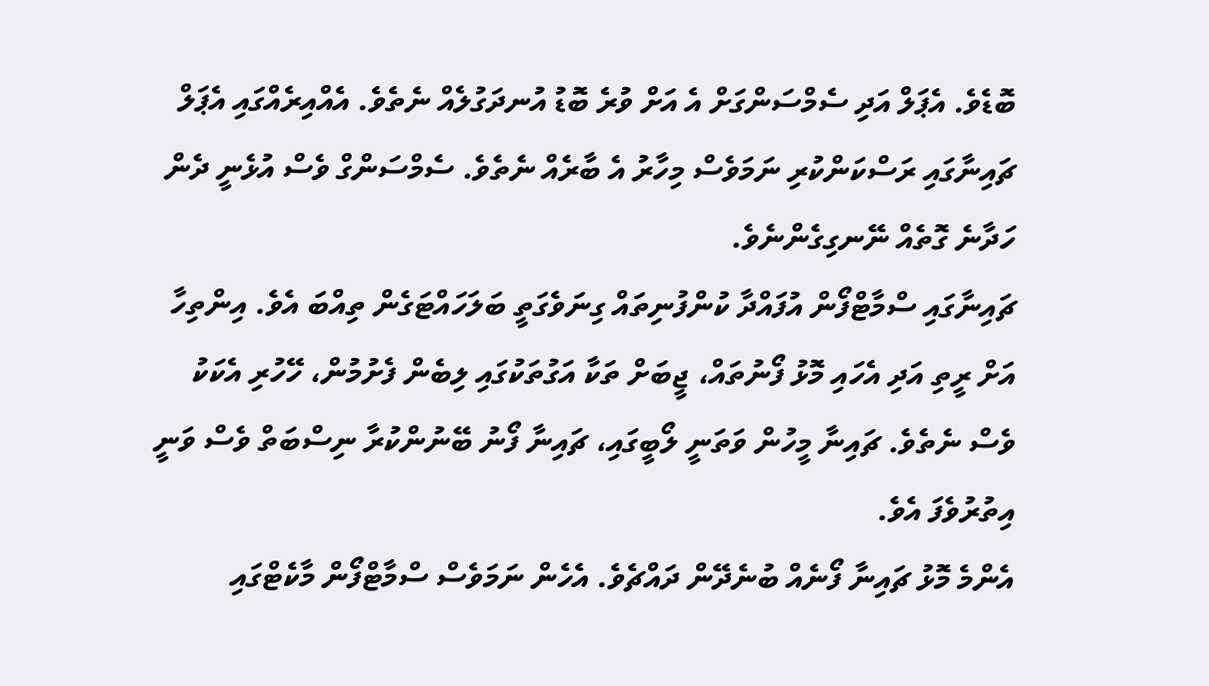ބޮޑެވެ. އެޕަލް އަދި ސެމްސަންގަށް އެ އަށް ވުރެ ބޮޑު އުނދަގުލެއް ނެތެވެ. އެއްއިރެއްގައި އެޕަލް ޗައިނާގައި ރަސްކަންކުރި ނަމަވެސް މިހާރު އެ ބާރެއް ނެތެވެ. ސެމްސަންގް ވެސް އުޅެނީ ދެން ހަދާނެ ގޮތެއް ނޭނގިގެންނެވެ.
ޗައިނާގައި ސްމާޓްފޯން އުފައްދާ ކުންފުނިތައް ގިނަވެގަތީ ބަލަހައްޓަގެން ތިއްބަ އެވެ. އިންތިހާ އަށް ރީތި އަދި އެހައި މޮޅު ފޯނުތައް، ޖީބަށް ތަކާ އަގުތަކުގައި ލިބެން ފެށުމުން، ހޭހުރި އެކަކު ވެސް ނެތެވެ. ޗައިނާ މީހުން ވަތަނީ ލޯބީގައި، ޗައިނާ ފޯނު ބޭނުންކުރާ ނިސްބަތް ވެސް ވަނީ އިތުރުވެފަ އެވެ.
އެންމެ މޮޅު ޗައިނާ ފޯނެއް ބުނެދޭން ދައްޗެވެ. އެހެން ނަމަވެސް ސްމާޓްފޯން މާކެޓްގައި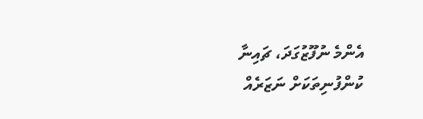އެންމެ ނުފޫޒުގަދަ، ޗައިނާ ކުންފުނިތަކަށް ނަޒަރެއް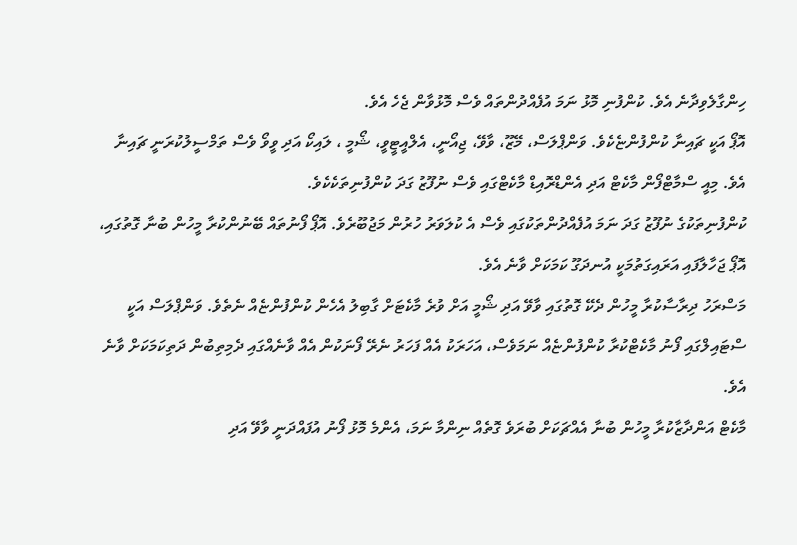ހިންގާލެވިދާނެ އެވެ. ކުންފުނި މޮޅު ނަމަ އުފެއްދުންތައް ވެސް މޮޅުވާން ޖެހެ އެވެ.
އޮޕޯ އަކީ ޗައިނާ ކުންފުންޏެކެވެ. ވަންޕްލަސް، މޭޒޫ، ވާވޭ، ޖިއޯނީ، އެލްއީޓީވީ، ޝޯމީ ، ލައިކޯ އަދި ވީވޯ ވެސް ތަމްސީލުކުރަނީ ޗައިނާ އެވެ. މިއީ ސްމާޓްފޯން މާކެޓް އަދި އެންޑްރޮއިޑް މާކެޓްގައި ވެސް ނުފޫޒު ގަދަ ކުންފުނިތަކެކެވެ.
ކުންފުނިތަކުގެ ނުފޫޒު ގަދަ ނަމަ އުފެއްދުންތަކުގައި ވެސް އެ ކުލަވަރު ހުރުން މަޖުބޫރެވެ. އޮޕޯ ފޯނުތައް ބޭނުންކުރާ މީހުން ބުނާ ގޮތުގައި، އޮޕޯ ޖަހާލާފައި އަރައިގަތުމަކީ އުނދަގޫ ކަމަކަށް ވާނެ އެވެ.
މަސްރަހު ދިރާސާކުރާ މީހުން ދެކޭ ގޮތުގައި ވާވޭ އަދި ޝޯމީ އަށް ވުރެ މާކެޓަށް ގާބިލު އެހެން ކުންފުންޏެއް ނެތެވެ. ވަންޕްލަސް އަކީ ސްޓައިލްގައި ފޯނު މާކެޓްކުރާ ކުންފުންޏެއް ނަމަވެސް، އަހަރަކު އެއް ފަހަރު ނެރޭ ފޯނަކުން އެއް ވާނެއްގައި ދެމިތިބުން ދަތިކަމަކަށް ވާނެ އެވެ.
މާކެޓް އަންދާޒާކުރާ މީހުން ބުނާ އެއްޗަކަށް ބުރަވެ ގޮތެއް ނިންމާ ނަމަ، އެންމެ މޮޅު ފޯނު އުފައްދަނީ ވާވޭ އަދި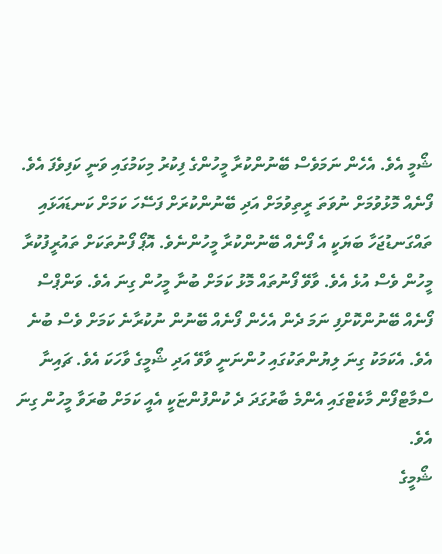ޝޯމީ އެވެ. އެހެން ނަމަވެސް ބޭނުންކުރާ މީހުންގެ ފިކުރު މިކަމުގައި ވަނީ ކަފިވެފަ އެވެ.
ފޯނެއް މޮޅުވުމަށް ނުވަތަ ރީތިވުމަށް އަދި ބޭނުންކުރަށް ފަސޭހަ ކަމަށް ކަނޑައަޅައި ތައްގަނޑުޖަހާ ބަޔަކީ އެ ފޯނެއް ބޭނުންކުރާ މީހުންނެވެ. އޮޕޯ ފޯނުތަކަށް ތައުރީފުކުރާ މީހުން ވެސް އުޅެ އެވެ. ވާވޭ ފޯނުތައް މޮޅު ކަމަށް ބުނާ މީހުން ގިނަ އެވެ. ވަންޕްސް ފޯނެއް ބޭނުންކޮށްފި ނަމަ ދެން އެހެން ފޯނެއް ބޭނުން ނުކުރާނެ ކަމަށް ވެސް ބުނެ އެވެ. އެކަމަކު ގިނަ ލިޔުންތަކުގައި ހުންނަނީ ވާވޭ އަދި ޝޯމީގެ ވާހަކަ އެވެ. ޗައިނާ ސްމާޓްފޯން މާކެޓްގައި އެންމެ ބާރުގަދަ ދެ ކުންފުންޏަކީ އެއީ ކަމަށް ބުރަވާ މީހުން ގިނަ އެވެ.
ޝޯމީގެ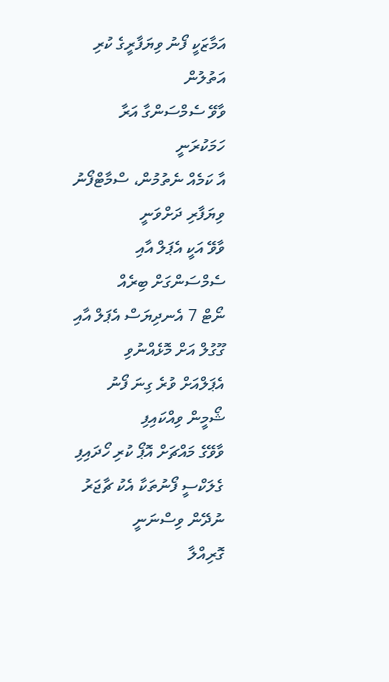އަމާޒަކީ ފޯނު ވިޔަފާރީގެ ކުރި އަތުލުން
ވާވޭ ސެމްސަންގާ އަރާ ހަމަކުރަނީ
އާ ކަމެއް ނެތުމުން، ސްމާޓްފޯނު ވިޔަފާރި ދަށްވަނީ
ވާވޭ އަކީ އެޕަލް އާއި ސެމްސަންގަށް ބިރެއް
ނޯޓް 7 އެނދިޔަސް އެޕަލް އާއި ގޫގުލް އަށް މޮޅެއްނުވި
އެޕަލްއަށް ވުރެ ގިނަ ފޯނު ޝޯމީން ވިއްކައިފި
ވާވޭގެ މައްޗަށް އޮޕޯ ކުރި ހޯދައިފި
ގެލަކްސީ ފޯނުތަކާ އެކު ޗާޖަރު ނުދޭން ވިސްނަނީ
ގޮރިއްލާ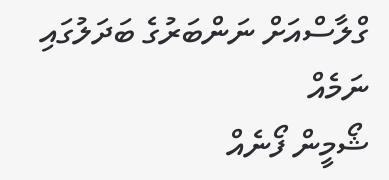ގްލާސްއަށް ނަންބަރުގެ ބަދަލުގައި ނަމެއް
ޝޯމީން ފޯނެއް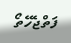ފަތްޖެހޭތޯ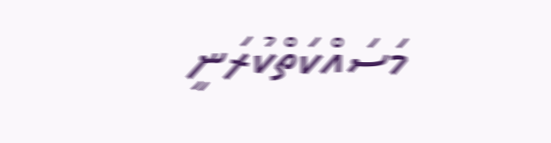މަސައްކަތްކުރަނީ